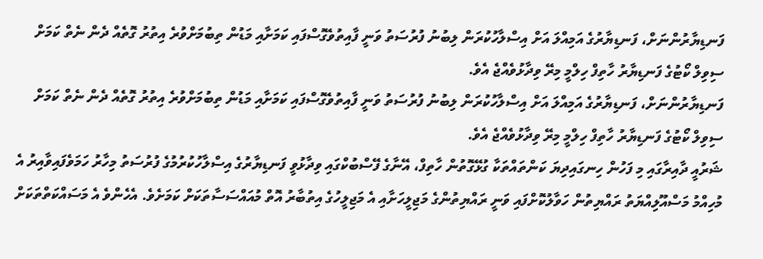ފަނޑިޔާރުންނަށް، ފަނޑިޔާރުގެ އަމިއްލަ އަށް އިސްލާހުކުރަން ލިބުނު ފުރުސަތު ވަނީ ފާއިތުވެގޮސްފައި ކަމަށާއި މަޑުން ތިބުމަށްވުރެ އިތުރު ގޮތެއް ދެން ނެތް ކަމަށް ސިވިލް ކޯޓުގެ ފަނޑިޔާރު ހާތިފް ހިލްމީ މިރޭ ވިދާޅުވެއްޖެ އެވެ.
ފަނޑިޔާރުންނަށް، ފަނޑިޔާރުގެ އަމިއްލަ އަށް އިސްލާހުކުރަން ލިބުނު ފުރުސަތު ވަނީ ފާއިތުވެގޮސްފައި ކަމަށާއި މަޑުން ތިބުމަށްވުރެ އިތުރު ގޮތެއް ދެން ނެތް ކަމަށް ސިވިލް ކޯޓުގެ ފަނޑިޔާރު ހާތިފް ހިލްމީ މިރޭ ވިދާޅުވެއްޖެ އެވެ.
ޝަރުއީ ދާއިރާގައި މި ފަހުން ހިނގައިދިޔަ ކަންތައްތަކާ ގުޅޭގޮތުން ހާތިފް، އޭނާގެ ފޭސްބުކްގައި ވިދާޅުވީ ފަނޑިޔާރުގެ އިސްލާހުކުރުމުގެ ފުރުސަތު މިހާރު ހަމަވެފައިވާއިރު އެ މުހިއްމު މަސްއޫލިއްޔަތު ރައްޔިތުން ހަވާލުކޮށްފައި ވަނީ ރައްޔިތުންގެ މަޖިލީހަށާއި އެ މަޖިލީހުގެ އިތުބާރު އޮތް މުއައްސަސާތަކަށް ކަމަށެވެ. އެހެންވެ އެ މަސައްކަތްތަކަށް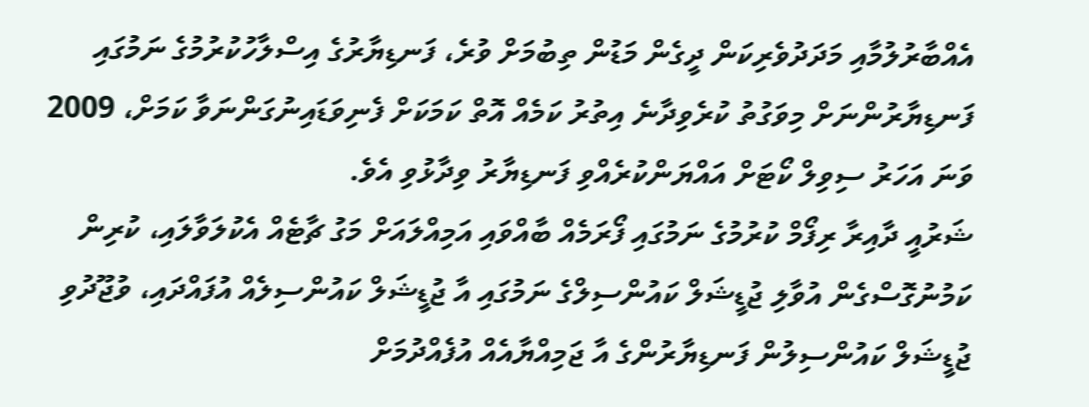އެއްބާރުލުމާއި މަދަދުވެރިކަން ދީގެން މަޑުން ތިބުމަށް ވުރެ، ފަނޑިޔާރުގެ އިސްލާހުކުރުމުގެ ނަމުގައި ފަނޑިޔާރުންނަށް މިވަގުތު ކުރެވިދާނެ އިތުރު ކަމެއް އޮތް ކަމަކަށް ފެނިވަޑައިނުގަންނަވާ ކަމަށް، 2009 ވަނަ އަހަރު ސިވިލް ކޯޓަށް އައްޔަންކުރެއްވި ފަނޑިޔާރު ވިދާޅުވި އެވެ.
ޝަރުއީ ދާއިރާ ރިފޯމް ކުރުމުގެ ނަމުގައި ފޯރަމެއް ބާއްވައި އަމިއްލައަށް މަގު ޗާޓެއް އެކުލަވާލައި، ކުރިން ކަމުނުގޮސްގެން އުވާލި ޖުޑީޝަލް ކައުންސިލްގެ ނަމުގައި އާ ޖުޑީޝަލް ކައުންސިލެއް އުފައްދައި، ވުޖޫދުވި ޖުޑީޝަލް ކައުންސިލުން ފަނޑިޔާރުންގެ އާ ޖަމިއްޔާއެއް އުފެއްދުމަށް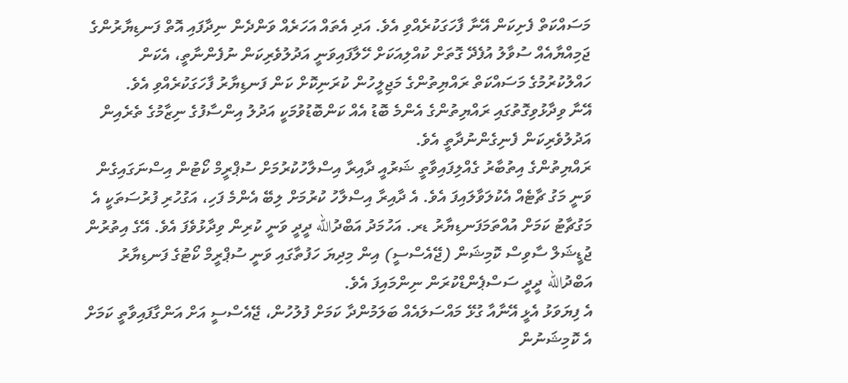މަސައްކަތް ފެށިކަން އޭނާ ފާހަގަކުރެއްވި އެވެ. އަދި އެތައް އަހަރެއް ވަންދެން ނިދާފައި އޮތް ފަނޑިޔާރުންގެ ޖަމިއްޔާއެއް ސުވާލު އުފެދޭ ގޮތަށް ކުއްލިއަކަށް ހޭލާފައިވަނީ އަދުލުވެރިކަން ނުފެންނާތީ، އެކަން ހައްލުކުރުމުގެ މަސައްކަތް ރައްޔިތުންގެ މަޖިލީހުން ކުރަނިކޮށް ކަން ފަނޑިޔާރު ފާހަގަކުރެއްވި އެވެ.
އޭނާ ވިދާޅުވިގޮތުގައި ރައްޔިތުންގެ އެންމެ ބޮޑު އެއް ކަންބޮޑުވުމަކީ އަދުލު އިންސާފުގެ ނިޒާމުގެ ތެރެއިން އަދުލުވެރިކަން ފެނިގެންނުދާތީ އެވެ.
ރައްޔިތުންގެ އިތުބާރު ގެއްލިފައިވާތީ ޝަރުއީ ދާއިރާ އިސްލާހުކުރުމަށް ސުޕްރީމް ކޯޓުން އިސްނަގައިގެން ވަނީ މަގު ޗާޓެއް އެކުލަވާލައިފަ އެވެ. އެ ދާއިރާ އިސްލާހު ކުރުމަށް ލިބޭ އެންމެ ފަހި، އަގުހުރި ފުރުސަތަކީ އެ މަގުޗާޓު ކަމަށް އުއްތަމަފަނޑިޔާރު ޑރ. އަހުމަދު އަބްދުالله ދީދީ ވަނީ ކުރިން ވިދާޅުވެފަ އެވެ. އޭގެ އިތުރުން ޖުޑީޝަލް ސާވިސް ކޮމިޝަން (ޖޭއެސްސީ) އިން މިދިޔަ ހަފުތާގައި ވަނީ ސުޕްރީމް ކޯޓުގެ ފަނޑިޔާރު އަބްދުالله ދީދީ ސަސްޕެންޑްކުރަން ނިންމައިފަ އެވެ.
އެ ފިޔަވަޅު އެޅީ އޭނާއާ ގުޅޭ މައްސަލައެއް ބަލަމުންދާ ކަމަށް ފުލުހުން، ޖޭއެސްސީ އަށް އަންގާފައިވާތީ ކަމަށް އެ ކޮމިޝަނުން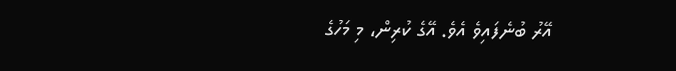އޭރު ބުނެފައިވެ އެވެ. އޭގެ ކުރިން، މި މަހުގެ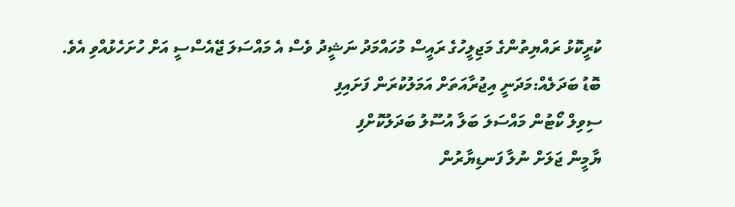ކުރީކޮޅު ރައްޔިތުންގެ މަޖިލީހުގެ ރައީސް މުހައްމަދު ނަޝީދު ވެސް އެ މައްސަލަ ޖޭއެސްސީ އަށް ހުށަހެޅުއްވި އެވެ.
ބޮޑު ބަދަލެއް:މަދަނީ އިޖުރާއަތަށް އަމަލުކުރަން ފަށައިފި
ސިވިލް ކޯޓުން މައްސަލަ ބަލާ އުސޫލު ބަދަލުކޮށްފި
ޔާމީން ޖަލަށް ނުލާ ފަނޑިޔާރުން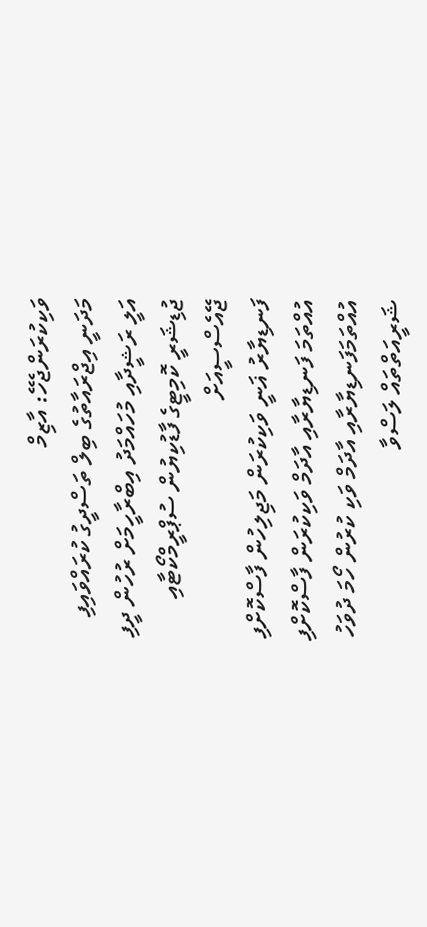ވަކިކުރަންޖެހޭ: އާޒިމް
މަދަނީ އިޖްރައާތުގެ ބިލް ތަސްދީގު ކުރައްވައިފި
އަލީ ރަޝީދާއި މުހައްމަދު އިބްރާހީމަށް ރުހުން ދީފި
ޖުޑިޝަރީ ކޮމިޓީގެ ފާޑުކިޔުން ސުޕްރީމްކޯޓާއި ޖޭއެސްސީއަށް
ފަނޑިޔާރު ޣަނީ ވަކިކުރަން މަޖިލިހުން ފާސްކޮށްފި
އުއްތަމަ ފަނޑިޔާރާއި އާދަމް ވަކިކުރަން ފާސްކޮށްފި
އުއްތަމަފަނޑިޔާރާއި އާދަމް ވަކި ކުރުން ހޯމަ ދުވަހު
ޝަރީއަތްތައް ލަސްވާ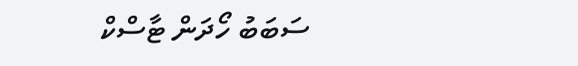ސަބަބު ހޯދަން ޓާސްކް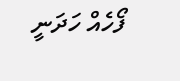ފޯހެއް ހަދަނީ